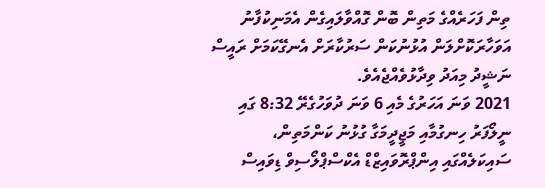ތިން ފަހަރެއްގެ މަތިން ބޮން ގޮއްވާލައިގެން އެމަނިކުފާނު އަވަހާރަކޮށްލަން އުޅުނުކަން ސަރުކާރަށް އެނގޭކަމަށް ރައީސް ނަޝީދު މިއަދު ވިދާޅުވެއްޖެއެވެ.
2021 ވަނަ އަހަރުގެ މެއި 6 ވަނަ ދުވަހުގެރޭ 8:32 ގައި ނީލޯފަރު ހިނގުމާއި މަޖީދީމަގާ ގުޅުނު ކަންމަތިން، ސައިކަލެއްގައި އިންޕްރޮވައިޒްޑް އެކްސްޕްލޯސިވް ޑިވައިސް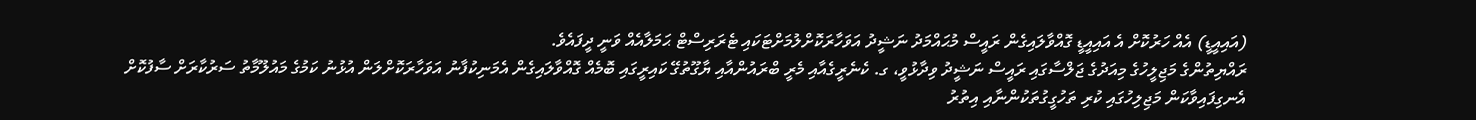(އައިއީޑީ) އެއް ހަރުކޮށް އެ އައިއީޑީ ގޮއްވާލައިގެން ރައީސް މުޙައްމަދު ނަޝީދު އަވަހާރަކޮށްލުމަށްޓަކައި ޓެރަރިސްޓް ޙަމަލާއެއް ވަނީ ދީފައެވެ.
ރައްޔިތުންގެ މަޖިލީހުގެ މިއަދުގެ ޖަލްސާގައި ރައީސް ނަޝީދު ވިދާޅުވީ، ގ. ކެނެރީގެއާއި މެރީ ބްރައުންއާއި ޔާގޫތުގޭ ކައިރީގައި ބޮމެއް ގޮއްވާލައިގެން އެމަނިކުފާނު އަވަހާރަކޮށްލަން އުޅުނު ކަމުގެ މައުލޫމާތު ސަރުކާރަށް ސާފުކޮށް އެނގިފައިވާކަން މަޖިލިހުގައި ކުރި ތަހުގީގުތަކުންނާއި އިތުރު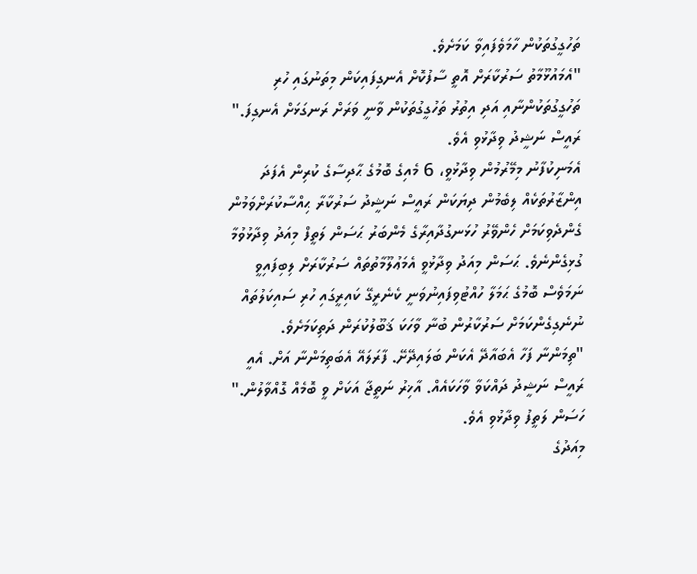ތަހުގީގުތަކުން ހާމަވެފައިވާ ކަމަށެވެ.
"އެމައުޅޫމާތު ސަރުކާރަށް އޮތީ ސާފުކޮށް އެނގިފައިކަން މިތަނުގައި ހުރި ތަހުގީގުތަކުންނާއި އަދި އިތުރު ތަހުގީގުތަކުން ވާނީ ވަރަށް ރަނގަޅަށް އެނގިފަ." ރައީސް ނަޝީދު ވިދާޅުވި އެވެ.
އެމަނިކުފާނު މިމޭރުމުން ވިދާޅުވީ، 6 މެއިގެ ބޮމުގެ ޙާދިސާގެ ކުރިން އެފަދަ އިންޒާރުތަކެއް ލިބެމުން ދިޔަކަން ރައީސް ނަޝީދު ސަރުކާރާ ޙިއްސާކުރަށްވަމުން ގެންދެވިކަމަށް ހެންވޭރު ހުޅަނގުދާއިރާގެ މެންބަރު ޙަސަން ލަތީފް މިއަދު ވިދާޅުވުމާ ގުޅިގެންނެވެ. ޙަސަން މިއަދު ވިދާޅުވީ އެމަޢުލޫމާތުތައް ސަރުކާރަށް ލިބިފައިވީ ނަމަވެސް ބޮމުގެ ޙަމަލާ ހުއްޓުވިފައިނުވަނީ ކެނެރީގޭ ކައިރީގައި ހުރި ސައިކަލުތައް ނުނެގިގެންކަމަށް ސަރުކާރުން ބުނާ ވާހަކަ ޤަބޫލުކުރަން ދަތިކަމަށެވެ.
"ތިމަންނާ ފަހާ އެބައާދޭ އެކަން ބަލައިދޭށޭ. ފާރަލައޭ އެބަތިމަންނާ އަށް. އެއީ ރައީސް ނަޝީދު ދައްކަވާ ވާހަކައެއް. އާޚިރު ނަތީޖާ އަކަށް ވީ ބޮމެއް ގޮއްވާލުން." ހަސަން ލަތީފު ވިދާޅުވި އެވެ.
މިއަދުގެ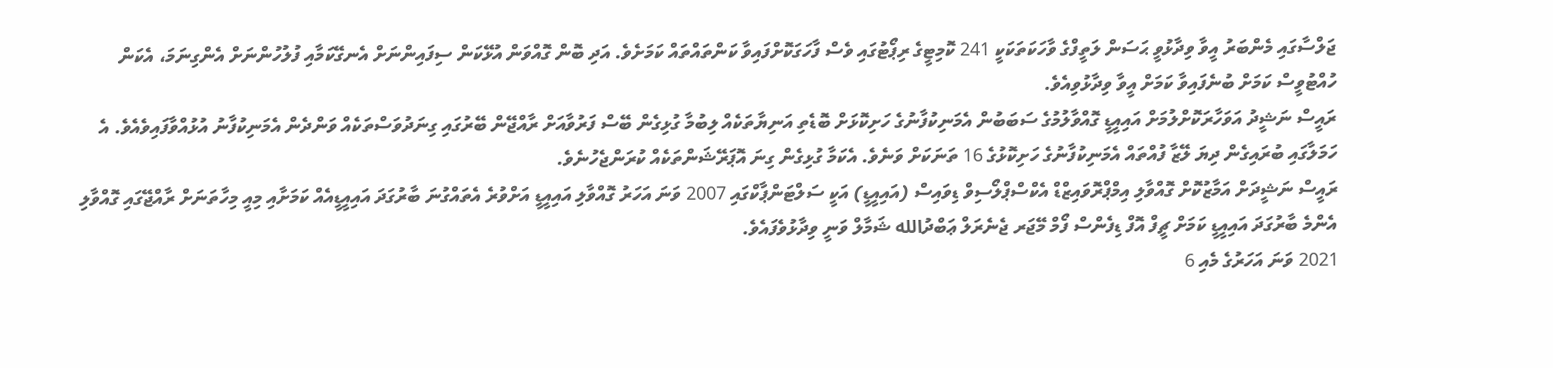ޖަލްސާގައި މެންބަރު އީވާ ވިދާޅުވީ ޙަސަން ލަތީފްގެ ވާހަކަތަކަކީ 241 ކޮމިޓީގެ ރިޕޯޓުގައި ވެސް ފާހަގަކޮށްފައިވާ ކަންތައްތައް ކަމަށެވެ. އަދި ބޮން ގޮއްވަން އުޅޭކަން ސިފައިންނަށް އެނގޭކަމާއި ފުލުހުންނަށް އެންގިނަމަ، އެކަން ހުއްޓުވީސް ކަމަށް ބުނެފައިވާ ކަމަށް އީވާ ވިދާޅުވިއެވެ.
ރައީސް ނަޝީދު އަވަހާރަކޮށްލުމަށް އައިއީޑީ ގޮއްވާލުމުގެ ސަބަބުން އެމަނިކުފާނުގެ ހަށިކޮޅަށް ބޮޑެތި އަނިޔާތަކެއް ލިބުމާ ގުޅިގެން ބޭސް ފަރުވާއަށް ރާއްޖޭން ބޭރުގައި ގިނަދުވަސްތަކެއް ވަންދެން އެމަނިކުފާނު އުޅުއްވާފައިވެއެވެ. އެ ހަމަލާގައި ބުރައިގެން ދިޔަ ލޭޒާ ފުއްތައް އެމަނިކުފާނުގެ ހަށިކޮޅުގެ 16 ތަނަކަށް ވަނެވެ. އެކަމާ ގުޅިގެން ގިނަ އޮޕަރޭޝަންތަކެއް ކުރަންޖެހުނެވެ.
ރައީސް ނަޝީދަށް އަމާޒުކޮށް ގޮއްވާލި އިމްޕްރޮވައިޒްޑް އެކްސްޕްލޯސިވް ޑިވައިސް (އައިއީޑީ) އަކީ ސަލްޓަންޕާކްގައި 2007 ވަނަ އަހަރު ގޮއްވާލި އައިއީޑީ އަށްވުރެ އެތައްގުނަ ބާރުގަދަ އައިއީޑީއެއް ކަމަށާއި މިއީ މިހާތަނަށް ރާއްޖޭގައި ގޮއްވާލި އެންމެ ބާރުގަދަ އައިއީޑީ ކަމަށް ޗީފް އޮފް ޑިފެންސް ފޯމް މޭޖަރ ޖެނެރަލް ޢަބްދުالله ޝަމާލް ވަނީ ވިދާޅުވެފައެވެ.
2021 ވަނަ އަހަރުގެ މެއި 6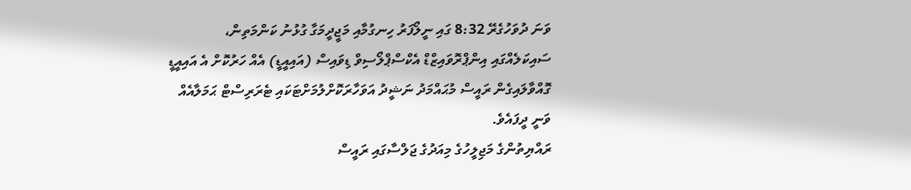ވަނަ ދުވަހުގެރޭ 8:32 ގައި ނީލޯފަރު ހިނގުމާއި މަޖީދީމަގާ ގުޅުނު ކަންމަތިން، ސައިކަލެއްގައި އިންޕްރޮވައިޒްޑް އެކްސްޕްލޯސިވް ޑިވައިސް (އައިއީޑީ) އެއް ހަރުކޮށް އެ އައިއީޑީ ގޮއްވާލައިގެން ރައީސް މުޙައްމަދު ނަޝީދު އަވަހާރަކޮށްލުމަށްޓަކައި ޓެރަރިސްޓް ޙަމަލާއެއް ވަނީ ދީފައެވެ.
ރައްޔިތުންގެ މަޖިލީހުގެ މިއަދުގެ ޖަލްސާގައި ރައީސް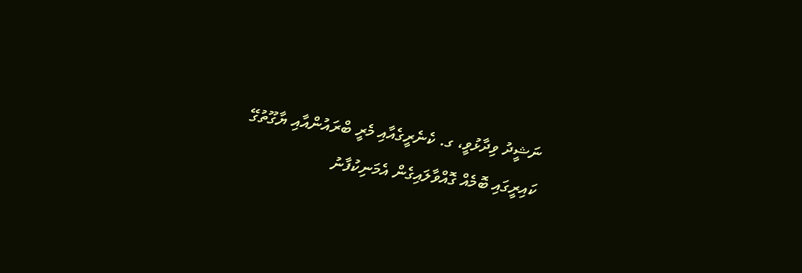ނަޝީދު ވިދާޅުވީ، ގ. ކެނެރީގެއާއި މެރީ ބްރައުންއާއި ޔާގޫތުގޭ ކައިރީގައި ބޮމެއް ގޮއްވާލައިގެން އެމަނިކުފާނު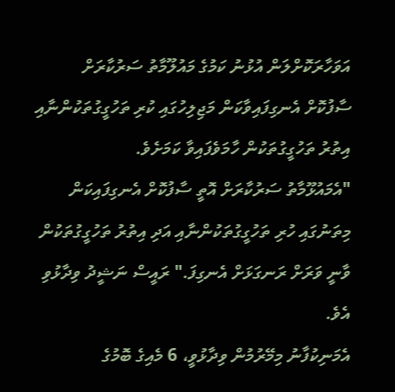އަވަހާރަކޮށްލަން އުޅުނު ކަމުގެ މައުލޫމާތު ސަރުކާރަށް ސާފުކޮށް އެނގިފައިވާކަން މަޖިލިހުގައި ކުރި ތަހުގީގުތަކުންނާއި އިތުރު ތަހުގީގުތަކުން ހާމަވެފައިވާ ކަމަށެވެ.
"އެމައުޅޫމާތު ސަރުކާރަށް އޮތީ ސާފުކޮށް އެނގިފައިކަން މިތަނުގައި ހުރި ތަހުގީގުތަކުންނާއި އަދި އިތުރު ތަހުގީގުތަކުން ވާނީ ވަރަށް ރަނގަޅަށް އެނގިފަ." ރައީސް ނަޝީދު ވިދާޅުވި އެވެ.
އެމަނިކުފާނު މިމޭރުމުން ވިދާޅުވީ، 6 މެއިގެ ބޮމުގެ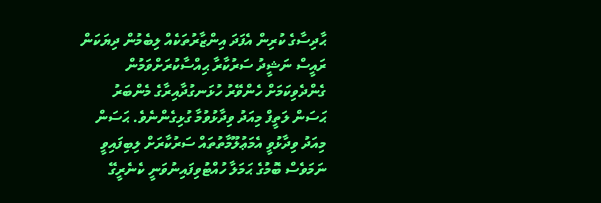ޙާދިސާގެ ކުރިން އެފަދަ އިންޒާރުތަކެއް ލިބެމުން ދިޔަކަން ރައީސް ނަޝީދު ސަރުކާރާ ޙިއްސާކުރަށްވަމުން ގެންދެވިކަމަށް ހެންވޭރު ހުޅަނގުދާއިރާގެ މެންބަރު ޙަސަން ލަތީފް މިއަދު ވިދާޅުވުމާ ގުޅިގެންނެވެ. ޙަސަން މިއަދު ވިދާޅުވީ އެމަޢުލޫމާތުތައް ސަރުކާރަށް ލިބިފައިވީ ނަމަވެސް ބޮމުގެ ޙަމަލާ ހުއްޓުވިފައިނުވަނީ ކެނެރީގޭ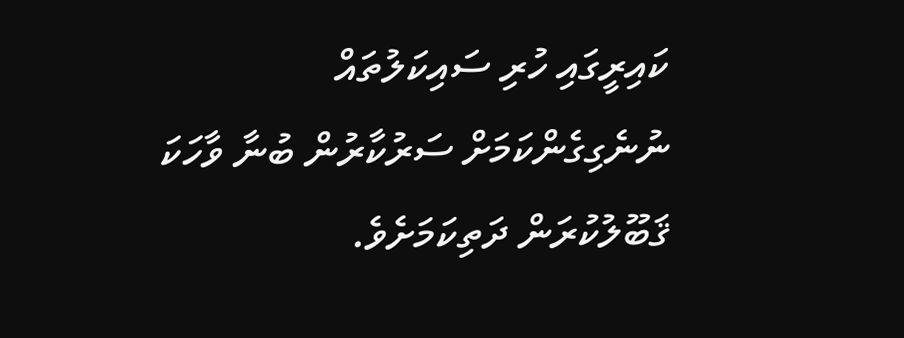ކައިރީގައި ހުރި ސައިކަލުތައް ނުނެގިގެންކަމަށް ސަރުކާރުން ބުނާ ވާހަކަ ޤަބޫލުކުރަން ދަތިކަމަށެވެ.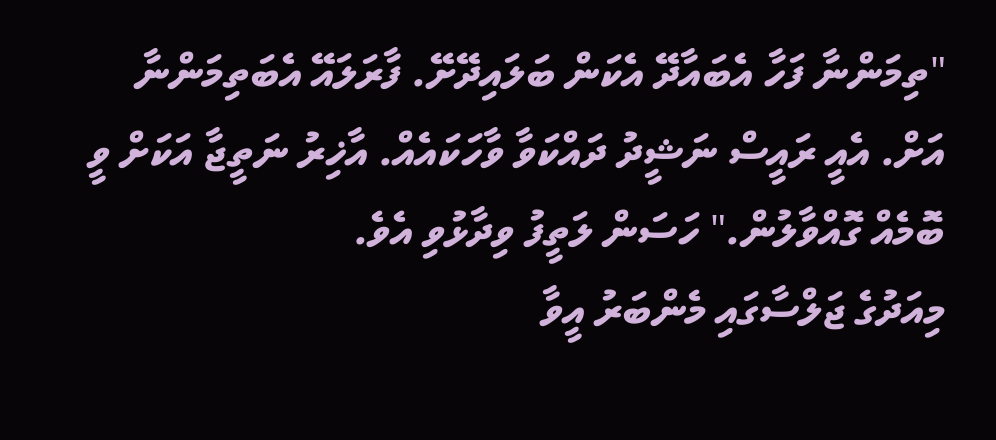"ތިމަންނާ ފަހާ އެބައާދޭ އެކަން ބަލައިދޭށޭ. ފާރަލައޭ އެބަތިމަންނާ އަށް. އެއީ ރައީސް ނަޝީދު ދައްކަވާ ވާހަކައެއް. އާޚިރު ނަތީޖާ އަކަށް ވީ ބޮމެއް ގޮއްވާލުން." ހަސަން ލަތީފު ވިދާޅުވި އެވެ.
މިއަދުގެ ޖަލްސާގައި މެންބަރު އީވާ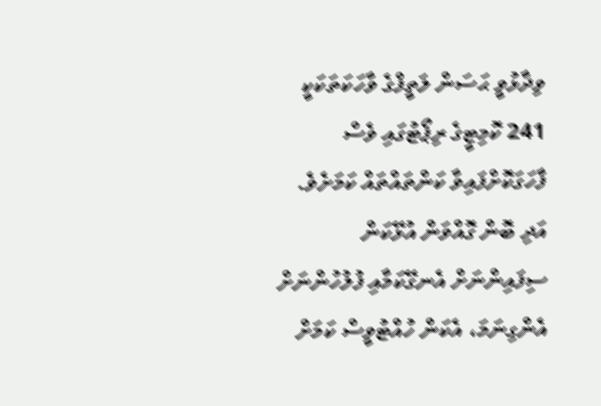ވިދާޅުވީ ޙަސަން ލަތީފްގެ ވާހަކަތަކަކީ 241 ކޮމިޓީގެ ރިޕޯޓުގައި ވެސް ފާހަގަކޮށްފައިވާ ކަންތައްތައް ކަމަށެވެ. އަދި ބޮން ގޮއްވަން އުޅޭކަން ސިފައިންނަށް އެނގޭކަމާއި ފުލުހުންނަށް އެންގިނަމަ، އެކަން ހުއްޓުވީސް ކަމަށް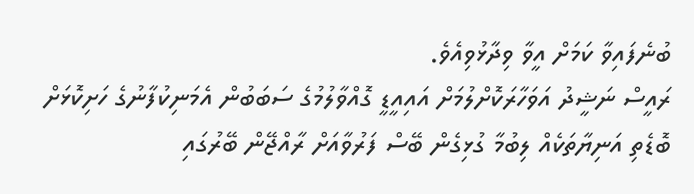ބުނެފައިވާ ކަމަށް އީވާ ވިދާޅުވިއެވެ.
ރައީސް ނަޝީދު އަވަހާރަކޮށްލުމަށް އައިއީޑީ ގޮއްވާލުމުގެ ސަބަބުން އެމަނިކުފާނުގެ ހަށިކޮޅަށް ބޮޑެތި އަނިޔާތަކެއް ލިބުމާ ގުޅިގެން ބޭސް ފަރުވާއަށް ރާއްޖޭން ބޭރުގައި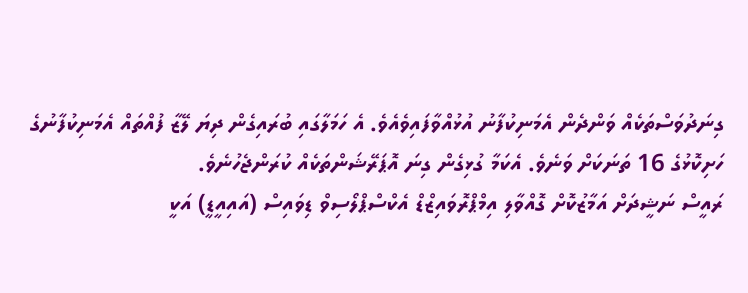ގިނަދުވަސްތަކެއް ވަންދެން އެމަނިކުފާނު އުޅުއްވާފައިވެއެވެ. އެ ހަމަލާގައި ބުރައިގެން ދިޔަ ލޭޒާ ފުއްތައް އެމަނިކުފާނުގެ ހަށިކޮޅުގެ 16 ތަނަކަށް ވަނެވެ. އެކަމާ ގުޅިގެން ގިނަ އޮޕަރޭޝަންތަކެއް ކުރަންޖެހުނެވެ.
ރައީސް ނަޝީދަށް އަމާޒުކޮށް ގޮއްވާލި އިމްޕްރޮވައިޒްޑް އެކްސްޕްލޯސިވް ޑިވައިސް (އައިއީޑީ) އަކީ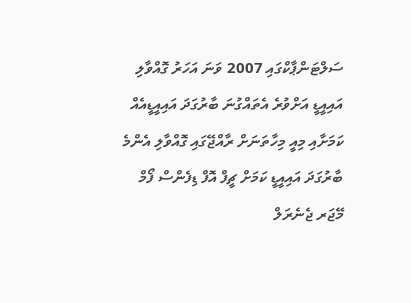ސަލްޓަންޕާކްގައި 2007 ވަނަ އަހަރު ގޮއްވާލި އައިއީޑީ އަށްވުރެ އެތައްގުނަ ބާރުގަދަ އައިއީޑީއެއް ކަމަށާއި މިއީ މިހާތަނަށް ރާއްޖޭގައި ގޮއްވާލި އެންމެ ބާރުގަދަ އައިއީޑީ ކަމަށް ޗީފް އޮފް ޑިފެންސް ފޯމް މޭޖަރ ޖެނެރަލް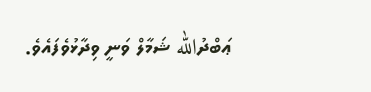ޢަބްދުالله ޝަމާލް ވަނީ ވިދާޅުވެފައެވެ.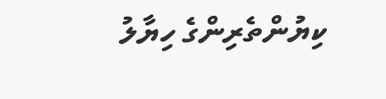ކިޔުންތެރިންގެ ހިޔާލު